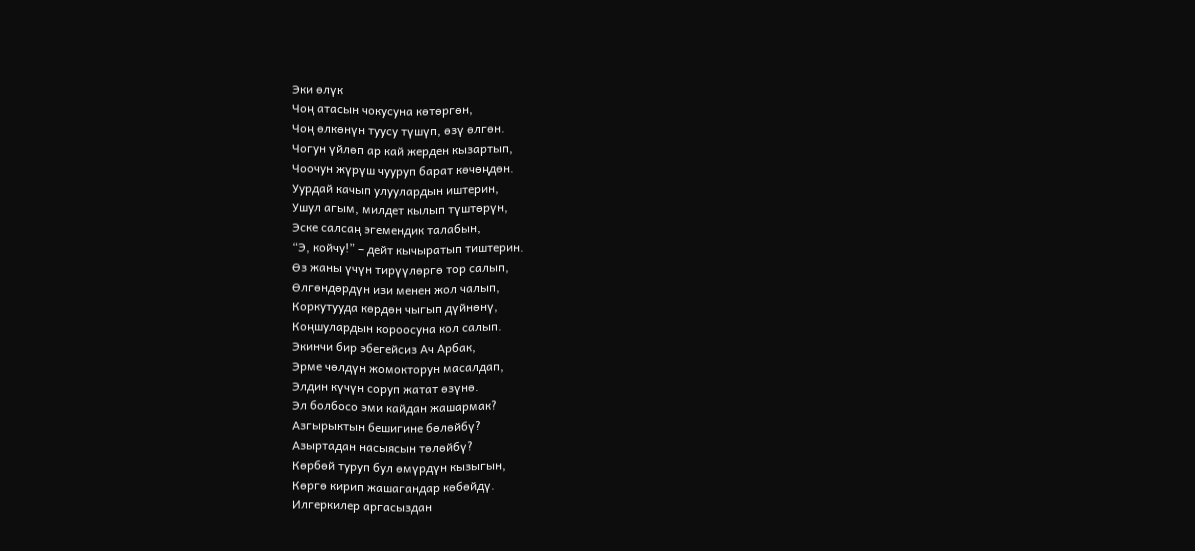Эки өлүк
Чоң атасын чокусуна көтөргөн,
Чоң өлкөнүн туусу түшүп, өзү өлгөн.
Чогун үйлөп ар кай жерден кызартып,
Чоочун жүрүш чууруп барат көчөңдөн.
Уурдай качып улуулардын иштерин,
Ушул агым, милдет кылып түштөрүн,
Эске салсаң эгемендик талабын,
“Э, койчу!” – дейт кычыратып тиштерин.
Өз жаны үчүн тирүүлөргө тор салып,
Өлгөндөрдүн изи менен жол чалып,
Коркутууда көрдөн чыгып дүйнөнү,
Коңшулардын короосуна кол салып.
Экинчи бир эбегейсиз Ач Арбак,
Эрме чөлдүн жомокторун масалдап,
Элдин күчүн соруп жатат өзүнө.
Эл болбосо эми кайдан жашармак?
Азгырыктын бешигине бөлөйбү?
Азыртадан насыясын төлөйбү?
Көрбөй туруп бул өмүрдүн кызыгын,
Көргө кирип жашагандар көбөйдү.
Илгеркилер аргасыздан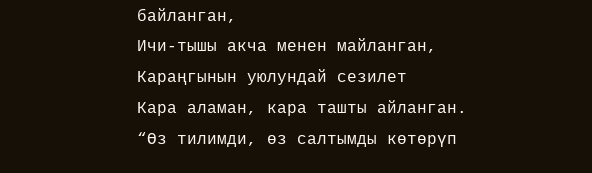байланган,
Ичи-тышы акча менен майланган,
Караңгынын уюлундай сезилет
Кара аламан, кара ташты айланган.
“Өз тилимди, өз салтымды көтөрүп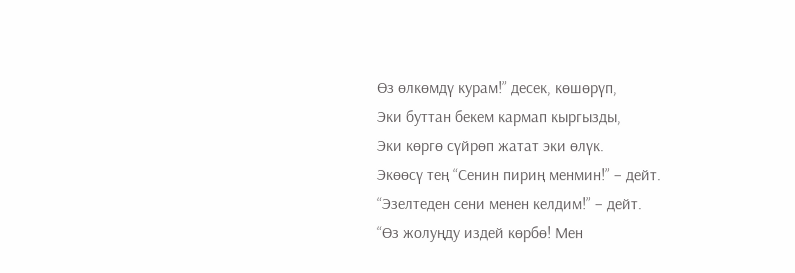Өз өлкөмдү курам!” десек, көшөрүп,
Эки буттан бекем кармап кыргызды,
Эки көргө сүйрөп жатат эки өлүк.
Экөөсү тең “Сенин пириң менмин!” – дейт.
“Эзелтеден сени менен келдим!” – дейт.
“Өз жолуңду издей көрбө! Мен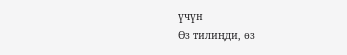үчүн
Өз тилиңди, өз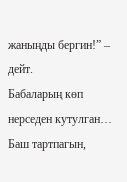жаныңды бергин!” – дейт.
Бабаларың көп нерседен кутулган…
Баш тартпагын,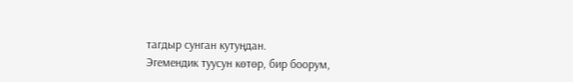тагдыр сунган кутуңдан.
Эгемендик туусун көтөр, бир боорум,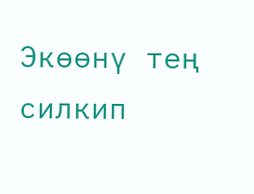Экөөнү тең силкип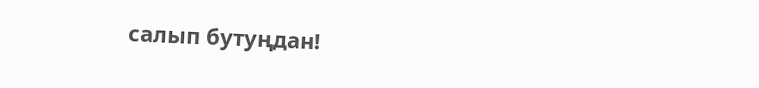салып бутуңдан!